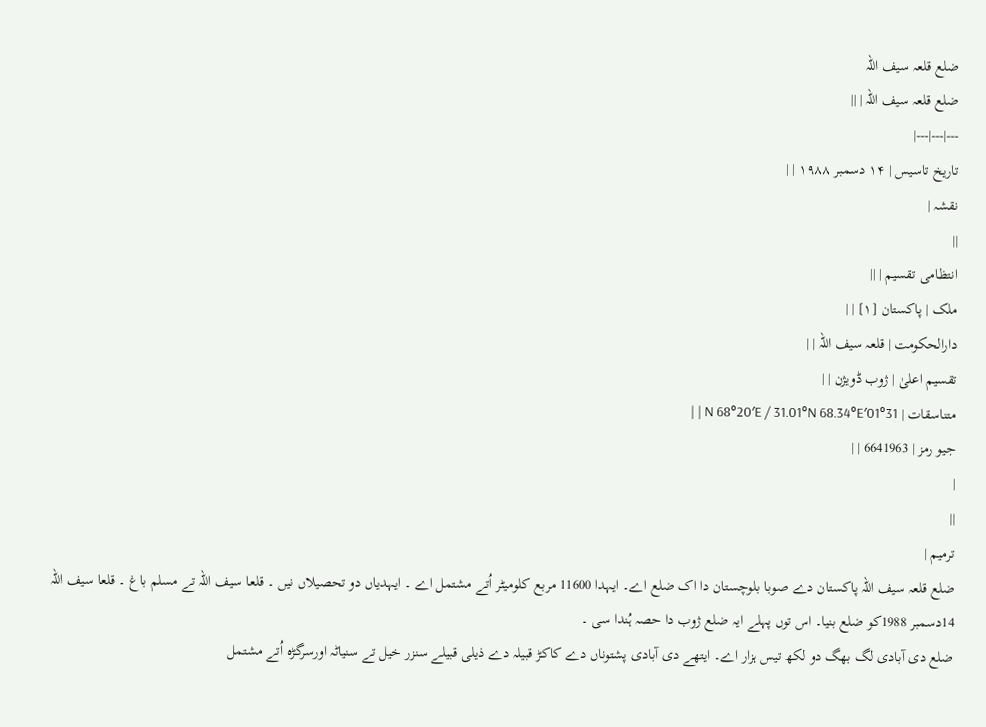ضلع قلعہ سیف اللہ
ضلع قلعہ سیف اللہ | ||
---|---|---|
تاریخ تاسیس | ۱۴ دسمبر ۱۹۸۸ | |
نقشہ |
||
انتظامی تقسیم | ||
ملک | پاکستان [۱] | |
دارالحکومت | قلعہ سیف اللہ | |
تقسیم اعلیٰ | ژوب ڈویژن | |
متناسقات | 31°01′N 68°20′E / 31.01°N 68.34°E | |
جیو رمز | 6641963 | |
|
||
ترمیم |
ضلع قلعہ سیف اللہ پاکستان دے صوبا بلوچستان دا اک ضلع اے۔ ایہدا 11600 مربع کلومیٹر اُتے مشتمل اے ۔ ایہدیاں دو تحصیلاں نيں ۔ قلعا سیف اللہ تے مسلم باغ ۔ قلعا سیف اللہ 14دسمبر 1988کو ضلع بنیا۔ اس توں پہلے ایہ ضلع ژوب دا حصہ ہُندا سی ۔
ضلع دی آبادی لگ بھگ دو لکھ تیس ہزار اے۔ ایتھے دی آبادی پشتوناں دے کاکڑ قبیلہ دے ذیلی قبیلے سنزر خیل تے سنیاٹہ اورسرگڑہ اُتے مشتمل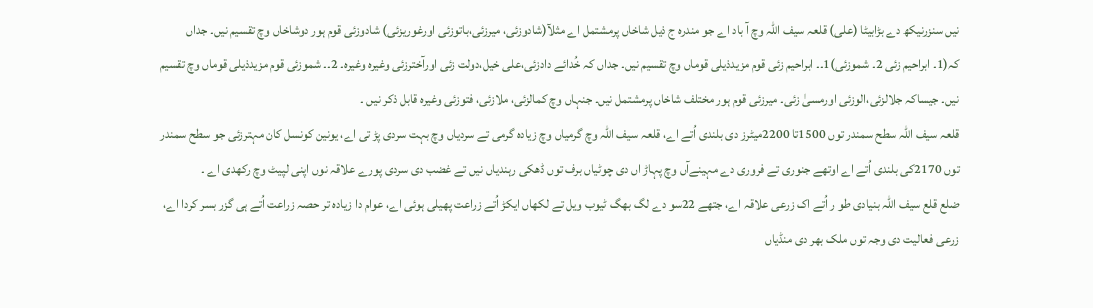نيں سنزرنیکھ دے بڑابیٹا (علی) قلعہ سیف اللہ وچ آ باد اے جو مندرہ ج ذیل شاخاں پرمشتمل اے مثلآ(شادوزئی، میرزئی،باتوزئی اورغوریزئی) شادوزئی قوم ہور دوشاخاں وچ تقسیم نيں۔ جداں کہ(1۔ ابراحیم زئی 2۔ شموزئی)1۔۔ ابراحیم زئی قوم مزیدذیلی قوماں وچ تقسیم نيں۔ جداں کہ خُدائے دادزئی،علی خیل،دولت زئی اورآخترزئی وغیرہ وغیرہ۔ 2۔۔ شموزئی قوم مزیدذیلی قوماں وچ تقسیم نيں۔ جیساکہ جلالزئی،الوزئی اورمسیٰ زئی۔ میرزئی قوم ہور مختلف شاخاں پرمشتمل نيں۔ جنہاں وچ کمالزئی، ملازئی، فتوزئی وغیرہ قابل ذکر نيں ۔
قلعہ سیف اللہ سطح سمندر توں 1500تا 2200میٹرز دی بلندی اُتے اے، قلعہ سیف اللہ وچ گرمیاں وچ زیادہ گرمی تے سردیاں وچ بہت سردی پڑ تی اے، یونین کونسل کان مہترزئی جو سطح سمندر توں 2170کی بلندی اُتے اے اوتھے جنوری تے فروری دے مہینےآں وچ پہاڑ اں دی چوٹیاں برف توں ڈھکی رہندیاں نيں تے غضب دی سردی پورے علاقہ نوں اپنی لپیٹ وچ رکھدی اے ۔
ضلع قلع سیف اللہ بنیادی طو ر اُتے اک زرعی علاقہ اے، جتھے 22سو دے لگ بھگ ٹیوب ویل تے لکھاں ایکڑ اُتے زراعت پھیلی ہوئی اے، عوام دا زیادہ تر حصہ زراعت اُتے ہی گزر بسر کردا اے، زرعی فعالیت دی وجہ توں ملک بھر دی منڈیاں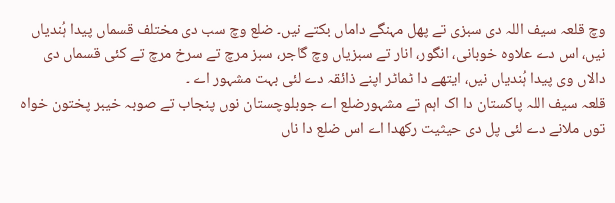وچ قلعہ سیف اللہ دی سبزی تے پھل مہنگے داماں بکتے نيں۔ ضلع وچ سب دی مختلف قسماں پیدا ہُندیاں نيں، اس دے علاوہ خوبانی، انگور، انار تے سبزیاں وچ گاجر، سبز مرچ تے سرخ مرچ تے کئی قسماں دی دالاں وی پیدا ہُندیاں نيں، ایتھے دا ٹماٹر اپنے ذائقہ دے لئی بہت مشہور اے ۔
قلعہ سیف اللہ پاکستان دا اک اہم تے مشہورضلع اے جوبلوچستان نوں پنجاب تے صوبہ خیبر پختون خواہ توں ملانے دے لئی پل دی حیثیت رکھدا اے اس ضلع دا ناں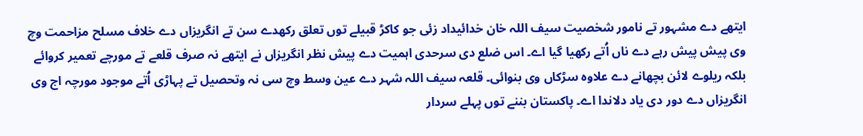ایتھے دے مشہور تے نامور شخصیت سیف اللہ خان خدائیداد زئی جو کاکڑ قبیلے توں تعلق رکھدے سن تے انگریزاں دے خلاف مسلح مزاحمت وچ وی پیش پیش رہے دے ناں اُتے رکھیا گیا اے۔ اس ضلع دی سرحدی اہمیت دے پیش نظر انگریزاں نے ایتھے نہ صرف قلعے تے مورچے تعمیر کروائے بلکہ ریلوے لائن بچھانے دے علاوہ سڑکاں وی بنوائی۔ قلعہ سیف اللہ شہر دے عین وسط وچ سی نہ وتحصیل تے پہاڑی اُتے موجود مورچہ اج وی انگریزاں دے دور دی یاد دلاندا اے۔ پاکستان بننے توں پہلے سردار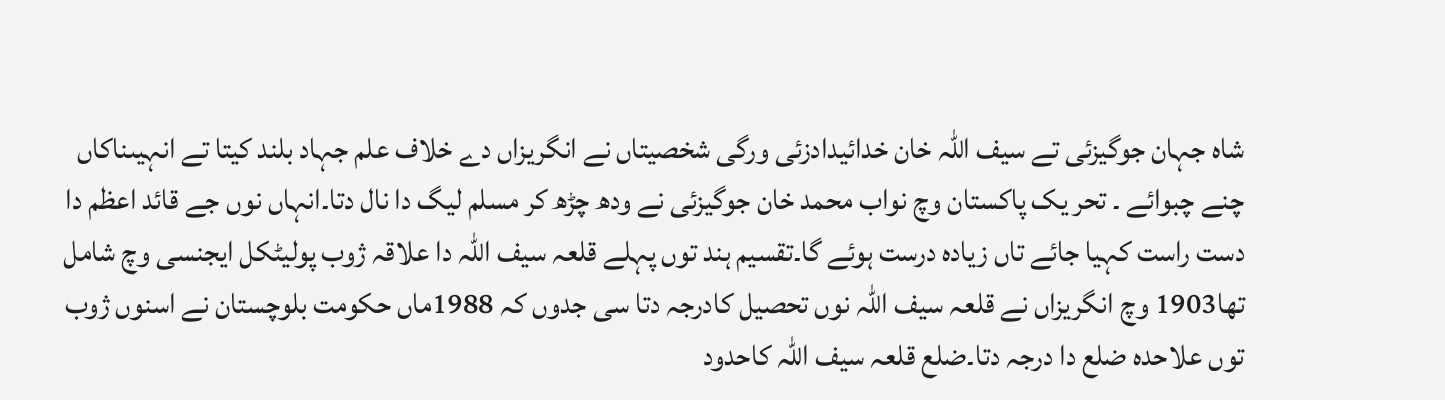شاہ جہان جوگیزئی تے سیف اللہ خان خدائیدادزئی ورگی شخصیتاں نے انگریزاں دے خلاف علم جہاد بلند کیتا تے انہیںناکاں چنے چبوائے ۔ تحر یک پاکستان وچ نواب محمد خان جوگیزئی نے ودھ چڑھ کر مسلم لیگ دا نال دتا۔انہاں نوں جے قائد اعظم دا دست راست کہیا جائے تاں زیادہ درست ہوئے گا۔تقسیم ہند توں پہلے قلعہ سیف اللہ دا علاقہ ژوب پولیٹکل ایجنسی وچ شامل تھا1903 وچ انگریزاں نے قلعہ سیف اللہ نوں تحصیل کادرجہ دتا سی جدوں کہ 1988ماں حکومت بلوچستان نے اسنوں ژوب توں علاحدہ ضلع دا درجہ دتا۔ضلع قلعہ سیف اللہ کاحدود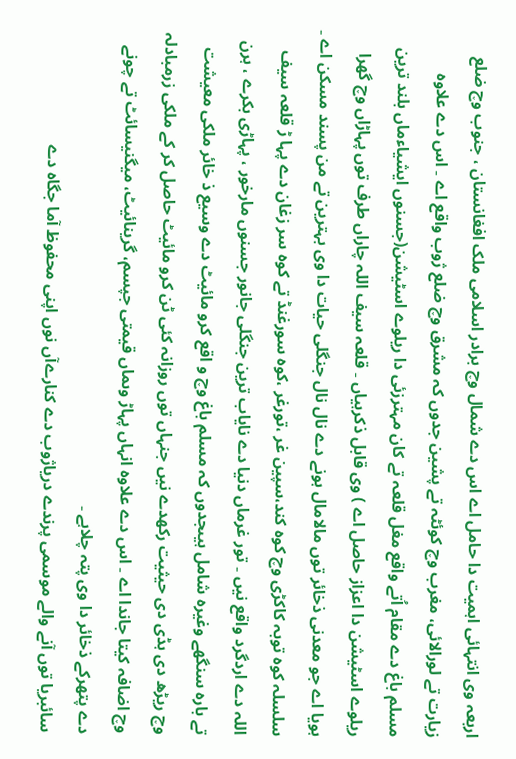اربعہ وی انتہائی اہمیت دا حامل اے اس دے شمال وچ برادر اسلامی ملک افغانستان ، جنوب وچ ضلع زیارت تے لورالائی، مغرب وچ کوئٹہ تے پشین جدوں کہ مشرق وچ ضلع ژوب واقع اے ۔ اس دے علاوہ مسلم باغ دے مقام اُتے واقع مغل قلعہ تے کان مہترزئی دا ریلوے اسٹیشن(جسنوں ایشیاءماں بلند ترین ریلوے اسٹیشن دا اعزاز حاصل اے ) وی قابل ذکرہیاں ۔ قلعہ سیف اللہ چاراں طرف توں پہاڑاں وچ گھرا ہويا اے جو معدنی ذخائر توں مالامال ہونے دے نال نال جنگلی حیات دا وی بہترین تے من پسند مسکن اے ۔ سلسلہ کوہ توبہ کاکڑی وچ کوہ کند،سپین غر ،تورغر ،کوہ سورغنڈ تے کوہ سر زغان دے پہا ڑ قلعہ سیف اللہ دے اردگرد واقع نيں ۔ تور غرماں دنیا دے نایاب ترین جنگلی جانور جسنوں مارخور ، پہاڑی بکرے ، ہرن تے بارہ سنگھے وغیرہ شامل ہیںجدوں کہ مسلم باغ وچ و اقع کرو مائیٹ دے وسیع ذ خائر ملکی معیشت وچ ریڑھ دی ہڈی دی حیثیت رکھدے نيں جنہاں توں روزانہ کئی ٹن کرو مائیٹ حاصل کر کے ملکی زرمبادلہ وچ اضافہ کیتا جاندا اے ۔ اس دے علاوہ انہاں پہاڑ وںماں قیمتی جپسم، گرینائیٹ، میگنیسائٹ تے چونے دے پتھرکے ذخائر دا وی پتہ چلاہے ۔
سائبریا توں آنے والے موسمی پرندے دریاژوب دے کنارےآں نوں اپنی محفوظ آما جگاہ دے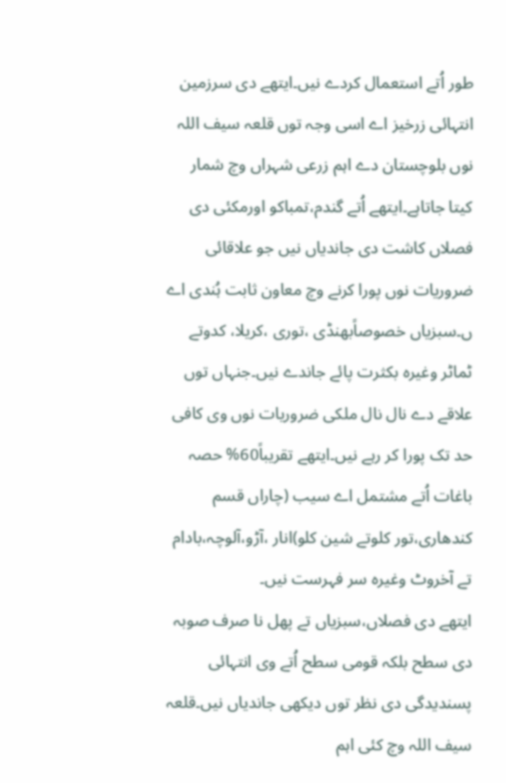طور اُتے استعمال کردے نيں۔ایتھے دی سرزمین انتہائی زرخیز اے اسی وجہ توں قلعہ سیف اللہ نوں بلوچستان دے اہم زرعی شہراں وچ شمار کیتا جاتاہے۔ایتھے اُتے گندم،تمباکو اورمکئی دی فصلاں کاشت دی جاندیاں نيں جو علاقائی ضروریات نوں پورا کرنے وچ معاون ثابت ہُندی اے ں۔سبزیاں خصوصاًبھنڈی ،توری ،کریلا، کدوتے ٹماٹر وغیرہ بکثرت پائے جاندے نيں۔جنہاں توں علاقے دے نال نال ملکی ضروریات نوں وی کافی حد تک پورا کر رہے نيں۔ایتھے تقریباً60% حصہ باغات اُتے مشتمل اے سیب (چاراں قسم کندھاری،تور کلوتے شین کلو)انار ،آڑو،آلوچہ،بادام تے آخروٹ وغیرہ سر فہرست نيں۔
ایتھے دی فصلاں،سبزیاں تے پھل نا صرف صوبہ دی سطح بلکہ قومی سطح اُتے وی انتہائی پسندیدگی دی نظر توں دیکھی جاندیاں نيں۔قلعہ سیف اللہ وچ کئی اہم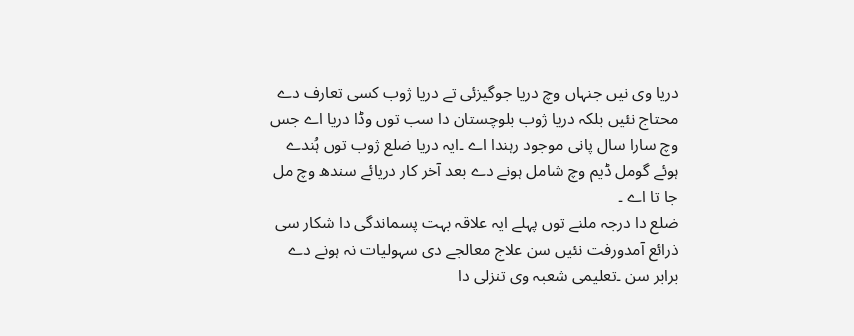دریا وی نيں جنہاں وچ دریا جوگیزئی تے دریا ژوب کسی تعارف دے محتاج نئيں بلکہ دریا ژوب بلوچستان دا سب توں وڈا دریا اے جس وچ سارا سال پانی موجود رہندا اے ۔ایہ دریا ضلع ژوب توں ہُندے ہوئے گومل ڈیم وچ شامل ہونے دے بعد آخر کار دریائے سندھ وچ مل جا تا اے ۔
ضلع دا درجہ ملنے توں پہلے ایہ علاقہ بہت پسماندگی دا شکار سی ذرائع آمدورفت نئيں سن علاج معالجے دی سہولیات نہ ہونے دے برابر سن ۔تعلیمی شعبہ وی تنزلی دا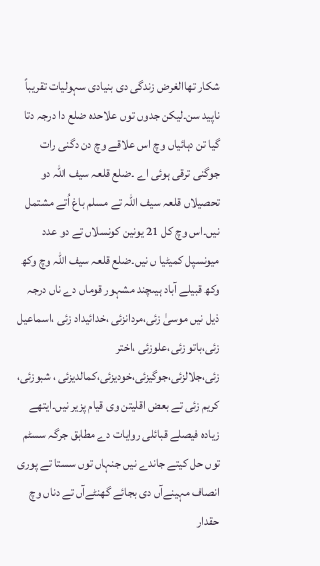شکار تھاالغرض زندگی دی بنیادی سہولیات تقریباً ناپید سن۔لیکن جدوں توں علاحدہ ضلع دا درجہ دتا گیا تن دہائیاں وچ اس علاقے وچ دن دگنی رات جوگنی ترقی ہوئی اے ۔ضلع قلعہ سیف اللہ دو تحصیلاں قلعہ سیف اللہ تے مسلم باغ اُتے مشتمل نيں۔اس وچ کل 21 یونین کونسلاں تے دو عدد میونسپل کمیٹیا ں نيں۔ضلع قلعہ سیف اللہ وچ وکھ وکھ قبیلے آباد ہیںچند مشہور قوماں دے ناں درجہ ذیل نيں موسیٰ زئی،مردانزئی ،خدائیداد زئی ،اسماعیل زئی،باتو زئی،علوزئی ،اختر زئی،جلالزئی،جوگیزئی،خودیزئی،کمالدیزئی ، شبوزئی، کریم زئی تے بعض اقلیتن وی قیام پزیر نيں۔ایتھے زیادہ فیصلے قبائلی روایات دے مطابق جرگہ سسٹم توں حل کیتے جاندے نيں جنہاں توں سستا تے پوری انصاف مہینےآں دی بجائے گھنٹےآں تے دناں وچ حقدار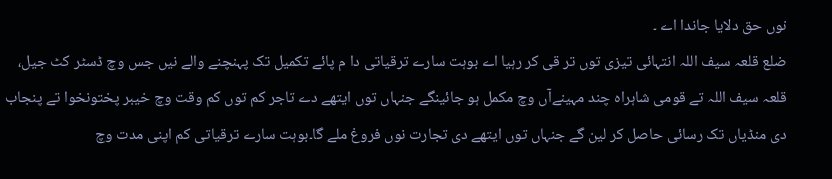نوں حق دلایا جاندا اے ۔
ضلع قلعہ سیف اللہ انتہائی تیزی توں تر قی کر رہیا اے بوہت سارے ترقیاتی دا م پائے تکمیل تک پہنچنے والے نيں جس وچ ڈسٹر کٹ جیل، قلعہ سیف اللہ تے قومی شاہراہ چند مہینےآں وچ مکمل ہو جائینگے جنہاں توں ایتھے دے تاجر کم توں کم وقت وچ خیبر پختونخوا تے پنجاب دی منڈیاں تک رسائی حاصل کر لین گے جنہاں توں ایتھے دی تجارت نوں فروغ ملے گا۔بوہت سارے ترقیاتی کم اپنی مدت وچ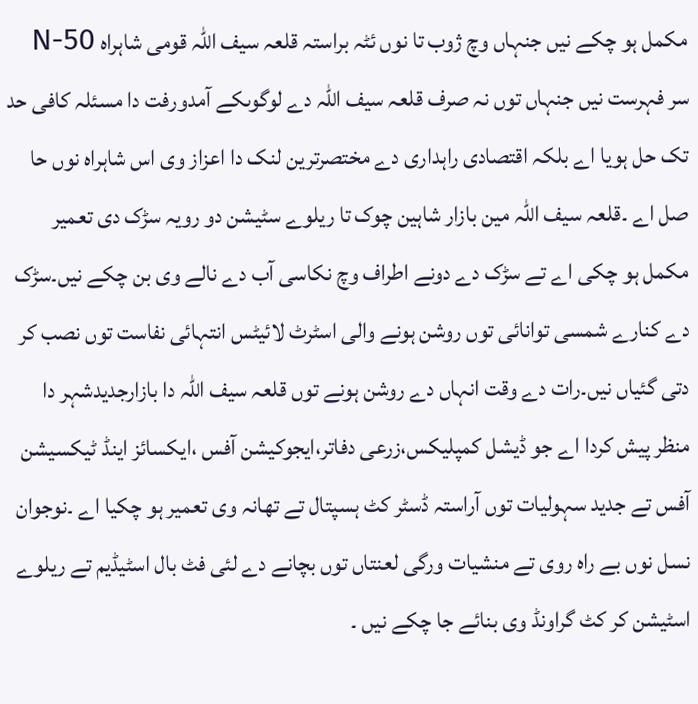مکمل ہو چکے نيں جنہاں وچ ژوب تا نوں ئٹہ براستہ قلعہ سیف اللہ قومی شاہراہ N-50 سر فہرست نيں جنہاں توں نہ صرف قلعہ سیف اللہ دے لوگوںکے آمدورفت دا مسئلہ کافی حد تک حل ہويا اے بلکہ اقتصادی راہداری دے مختصرترین لنک دا اعزاز وی اس شاہراہ نوں حا صل اے ۔قلعہ سیف اللہ مین بازار شاہین چوک تا ریلوے سٹیشن دو رویہ سڑک دی تعمیر مکمل ہو چکی اے تے سڑک دے دونے اطراف وچ نکاسی آب دے نالے وی بن چکے نيں۔سڑک دے کنارے شمسی توانائی توں روشن ہونے والی اسٹرٹ لائیٹس انتہائی نفاست توں نصب کر دتی گئیاں نيں۔رات دے وقت انہاں دے روشن ہونے توں قلعہ سیف اللہ دا بازارجدیدشہر دا منظر پیش کردا اے جو ڈیشل کمپلیکس،زرعی دفاتر،ایجوکیشن آفس ،ایکسائز اینڈ ٹیکسیشن آفس تے جدید سہولیات توں آراستہ ڈسٹر کٹ ہسپتال تے تھانہ وی تعمیر ہو چکيا اے ۔نوجوان نسل نوں بے راہ روی تے منشیات ورگی لعنتاں توں بچانے دے لئی فٹ بال اسٹیڈیم تے ریلوے اسٹیشن کر کٹ گراونڈ وی بنائے جا چکے نيں ۔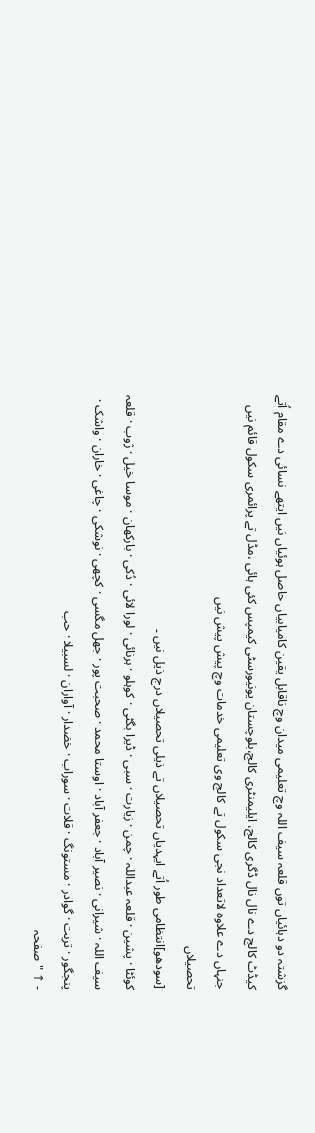گزشتہ دو دہائیاں توں قلعہ سیف اللہ وچ تعلیمی میدان وچ ناقابل یقین کامیابیاں حاصل ہوئیاں نيں ایتھے نسائی دے مقام اُتے کیڈٹ کالج دے نال نال ڈگری کالج، ایلیمنٹری کالج،بلوچستان یونیورسٹی کیمپس کئی ہائی ،مڈل تے پرائمری سکول قائم نيں جنہاں دے علاوہ لاتعداد نجی سکول تے کالج وی تعلیمی خدمات وچ پیش پیش نيں
تحصیلاں
[سودھو]انتظامی طور اُتے ایہدیاں تحصیلاں تے ذیلی تحصیلاں درج ذیل نيں ۔
کوئٹا · پشین · قلعہ عبداللہ · چمن · زیارت · سبی · ڈیرا بگٹی · کوہلو · ہرنائی · لورا لائی · دُکی · بارکھان · موسا خیل · ژوب · قلعہ سیف اللہ · شیرانی · نصیر آباد · جعفر آباد · اوستا محمد · صحبت پور · جھل مگسی · کچھی · نوشکی · چاغی · خاران · واشک · پنجگور · تربت · گوادر · مستونگ · قلات · سوراب · خضدار · آواران · لسبیلا · حب
- ↑ "صفحہ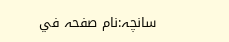سانچہ:نام صفحہ في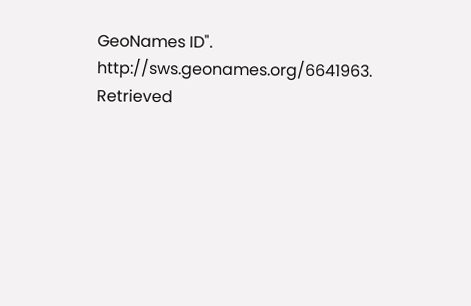GeoNames ID". http://sws.geonames.org/6641963. Retrieved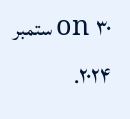on ۳۰ ستمبر ۲۰۲۴.